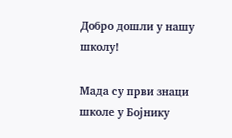Добро дошли у нашу школу!

Мада су први знаци школе у Бојнику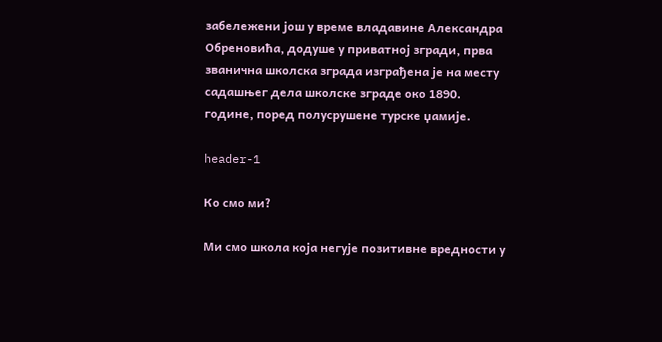забележени још у време владавине Александра Обреновића, додуше у приватној згради, прва званична школска зграда изграђена је на месту садашњег дела школске зграде око 1890. године, поред полусрушене турске џамије.

header-1

Ко смо ми?

Ми смо школа која негује позитивне вредности у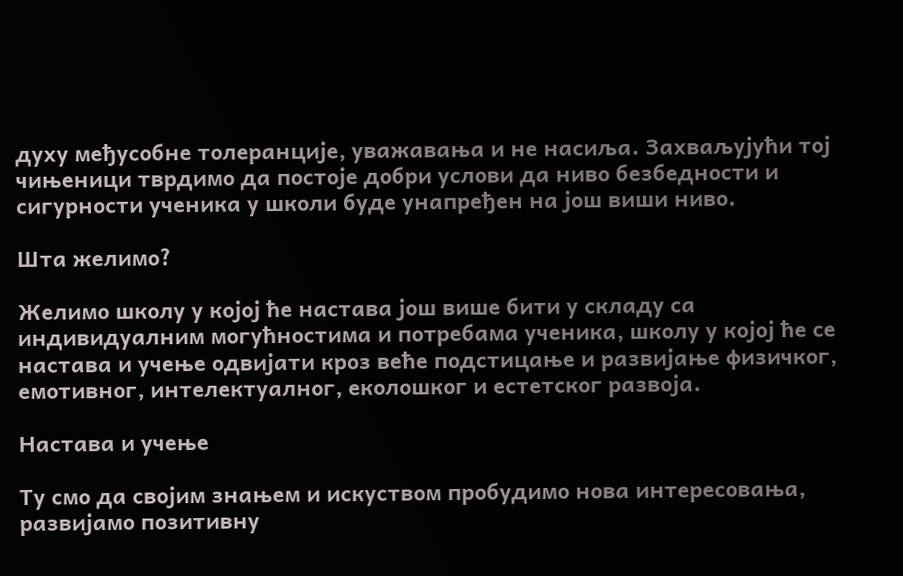духу међусобне толеранције, уважавања и не насиља. Захваљујући тој чињеници тврдимо да постоје добри услови да ниво безбедности и сигурности ученика у школи буде унапређен на још виши ниво.

Шта желимо?

Желимо школу у којој ће настава још више бити у складу са индивидуалним могућностима и потребама ученика, школу у којој ће се настава и учење одвијати кроз веће подстицање и развијање физичког, емотивног, интелектуалног, еколошког и естетског развоја.

Настава и учење

Ту смо да својим знањем и искуством пробудимо нова интересовања, развијамо позитивну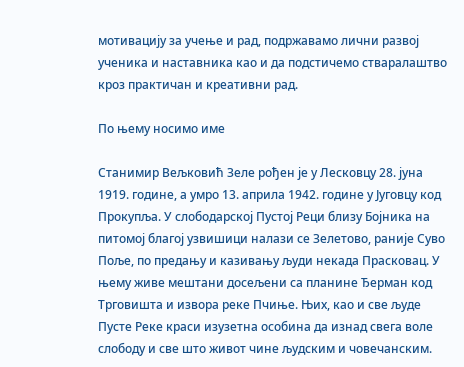мотивацију за учење и рад, подржавамо лични развој ученика и наставника као и да подстичемо стваралаштво кроз практичан и креативни рад.

По њему носимо име

Станимир Вељковић Зеле рођен је у Лесковцу 28. јуна 1919. године, а умро 13. априла 1942. године у Југовцу код Прокупља. У слободарској Пустој Реци близу Бојника на питомој благој узвишици налази се Зелетово, раније Суво Поље, по предању и казивању људи некада Прасковац. У њему живе мештани досељени са планине Ђерман код Трговишта и извора реке Пчиње. Њих, као и све људе Пусте Реке краси изузетна особина да изнад свега воле слободу и све што живот чине људским и човечанским.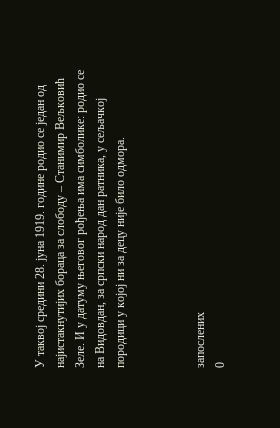У таквој средини 28. јуна 1919. године родио се један од најистакнутијих бораца за слободу – Станимир Вељковић Зеле. И у датуму његовог рођења има симболике: родио се на Видовдан, за српски народ дан ратника, у сељачкој породици у којој ни за децу није било одмора.



запослених
0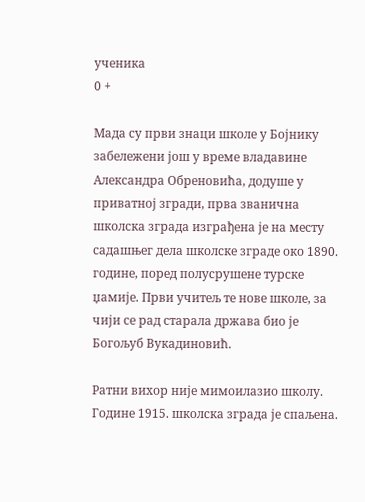ученика
0 +

Мада су први знаци школе у Бојнику забележени још у време владавине Александра Обреновића, додуше у приватној згради, прва званична школска зграда изграђена је на месту садашњег дела школске зграде око 1890. године, поред полусрушене турске џамије. Први учитељ те нове школе, за чији се рад старала држава био је Богољуб Вукадиновић.

Ратни вихор није мимоилазио школу. Године 1915. школска зграда је спаљена.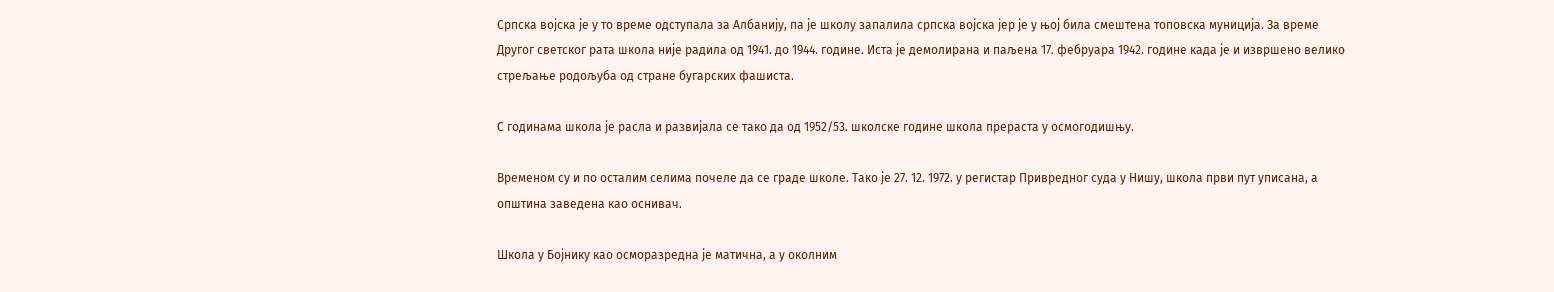Српска војска је у то време одступала за Албанију, па је школу запалила српска војска јер је у њој била смештена топовска муниција. За време Другог светског рата школа није радила од 1941. до 1944. године. Иста је демолирана и паљена 17. фебруара 1942. године када је и извршено велико стрељање родољуба од стране бугарских фашиста.

С годинама школа је расла и развијала се тако да од 1952/53. школске године школа прераста у осмогодишњу.

Временом су и по осталим селима почеле да се граде школе. Тако је 27. 12. 1972. у регистар Привредног суда у Нишу, школа први пут уписана, а општина заведена као оснивач.

Школа у Бојнику као осморазредна је матична, а у околним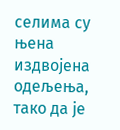селима су њена издвојена одељења, тако да је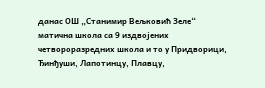данас ОШ „Станимир Вељковић Зеле“ матична школа са 9 издвојених четвороразредних школа и то у Придворици, Ђинђуши, Лапотинцу, Плавцу,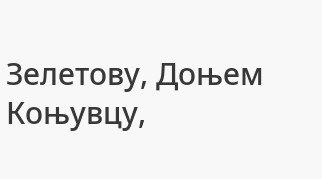Зелетову, Доњем Коњувцу,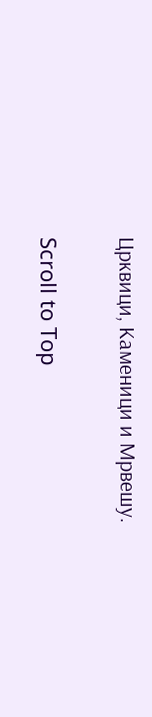Црквици, Каменици и Мрвешу.

Scroll to Top